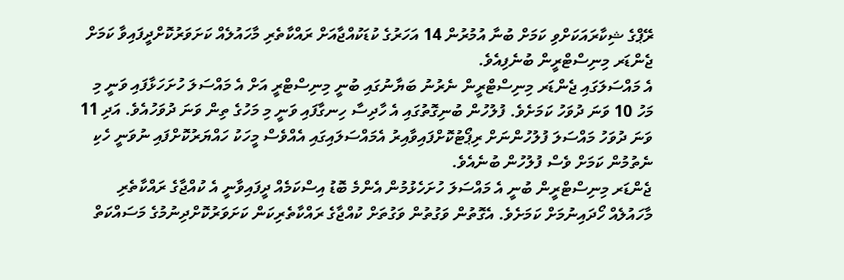ރޭޕްގެ ޝިކާރައަކަށްވި ކަމަށް ބުނާ އުމުރުން 14 އަހަރުގެ ކުޑަކުއްޖާއަށް ރައްކާތެރި މާހައުލެއް ކަށަވަރުކޮށްދީފައިވާ ކަމަށް ޖެންޑަރ މިނިސްޓްރީން ބުނެފިއެވެ.
އެ މައްސަލަގައި ޖެންޑަރ މިނިސްޓްރީން ނެރުނު ބަޔާނުގައި ބުނީ މިނިސްޓްރީ އަށް އެ މައްސަލަ ހުށަހަޅާފައި ވަނީ މި މަހު 10 ވަނަ ދުވަހު ކަމަށެވެ. ފުލުހުން ބުނިގޮތުގައި އެ ހާދިސާ ހިނގާފައި ވަނީ މި މަހުގެ ތިން ވަނަ ދުވަހުއެވެ. އަދި 11 ވަނަ ދުވަހު މައްސަލަ ފުލުހުންނަށް ރިޕޯޓުކޮށްފައިވާއިރު އެމައްސަލައިގައި އެއްވެސް މީހަކު ހައްޔަރުކޮށްފައި ނުވަނީ ހެކި ނެތުމުން ކަމަށް ވެސް ފުލުހުން ބުނެއެވެ.
ޖެންޑަރ މިނިސްޓްރީން ބުނީ އެ މައްސަލަ ހުށަހެޅުމުން އެންމެ ބޮޑު އިސްކަމެއް ދީފައިވާނީ އެ ކުއްޖާގެ ރައްކާތެރި މާހައުލެއް ހޯދައިނުމަށް ކަމަށެވެ. އެގޮތުން ވަގުތުން ވަގުތަށް ކުއްޖާގެ ރައްކާތެރިކަން ކަށަވަރުކޮށްދިނުމުގެ މަސައްކަތް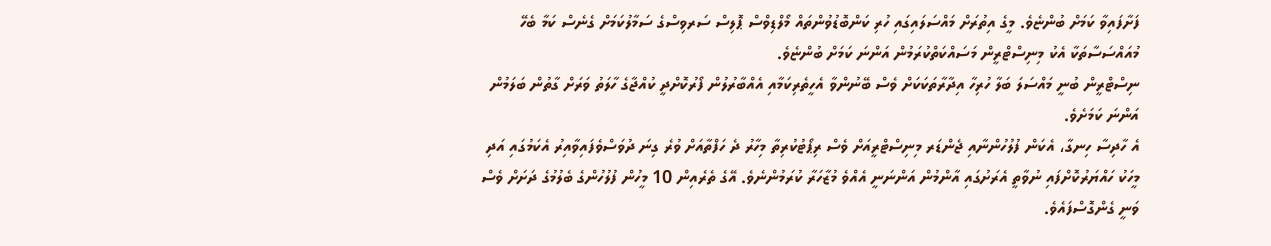ފަށާފައިވާ ކަމަށް ބުންޏެވެ. މީގެ އިތުރަށް މައްސަލައިގައި ހުރި ކަންބޮޑުވުންތައް މޯލްޑިވްސް ޕޮލިސް ސަރވިސްގެ ސަމާލުކަމަށް ގެނެސް ކަމާ ބެހޭ މުއައްސަސާތަކާ އެކު މިނިސްޓްރީން މަސައްކަތްކުރަމުން އަންނަ ކަމަށް ބުންޏެވެ.
ނިސްޓްރީން ބުނީ މައްސަލަ ބަލާ ހުރިހާ އިދާރާތަކަކަށް ވެސް ބޭނުންވާ އެހީތެރިކަމާއި އެއްބާރުލުން ފޯރުކޮށްދީ ކުއްޖާގެ ހާލަތު ވަރަށް ގާތުން ބަލަމުން އަންނަ ކަމަށެވެ.
އެ ހާދިސާ ހިނގާ، އެކަން ފުލުހުންނާއި ޖެންޑަރ މިނިސްޓްރީއަށް ވެސް ރިޕޯޓުކުރިތާ މިހާރު ދެ ހަފްތާއަށް ވުރެ ގިނަ ދުވަސްވެފައިވާއިރު އެކަމުގައި އަދި މީހަކު ހައްޔަރުކޮށްފައި ނުވާތީ އެރަށުގައި އާންމުން އަންނަނީ އެއްވެ މުޒާހަރާ ކުރަމުންނެވެ. އޭގެ ތެރެއިން 10 މީހުން ފުލުހުންގެ ބެލުމުގެ ދަށަށް ވެސް ވަނީ ގެންގޮސްފައެވެ.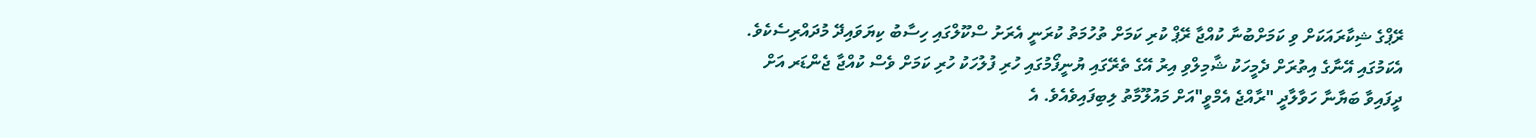ރޭޕްގެ ޝިކާރައަކަށް ވި ކަމަށްބުނާ ކުއްޖާ ރޭޕް ކުރި ކަމަށް ތުހުމަތު ކުރަނީ އެރަށު ސްކޫލްގައި ހިސާބު ކިޔަވައިދޭ މުދައްރިސެކެވެ. އެކަމުގައި އޭނާގެ އިތުރަށް ދެމީހަކު ޝާމިލްވި އިރު އޭގެ ތެރޭގައި ޔުނީފޯމުގައި ހުރި ފުލުހަކު ހުރި ކަމަށް ވެސް ކުއްޖާ ޖެންޑަރ އަށް ދީފައިވާ ބަޔާނާ ހަވާލާދީ "ރާއްޖެ އެމްވީ"އަށް މައުލޫމާތު ލިބިފައިވެއެވެ. އެ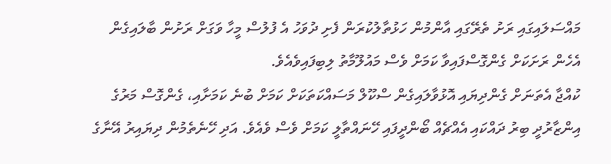މައްސަލައިގައި ރަށު ތެރޭގައި އާންމުން ހަޅުތާލުކުރަން ފެށި ދުވަހު އެ ފުލުސް މީހާ ވަގަށް ރަށުން ބާލައިގެން އެހެން ރަށަކަށް ގެންގޮސްފައިވާ ކަމަށް ވެސް މައުލޫމާތު ލިބިފައިވެއެވެ.
ކުއްޖާ އެތަނަށް ގެންދިޔައި އޮޅުވާލައިގެން ސްކޫލް މަސައްކަތަކަށް ކަމަށް ބުނެ ކަމަށާއި، ގެންގޮސް މަރުގެ އިންޒާރުދީ ބިރު ދައްކައި އެއްޗެއް ބޯންދީފައި ހޭނައްތާލީ ކަމަށް ވެސް ވެއެވެ. އަދި ހޭނެތެމުން ދިޔައިރު އޭނާގެ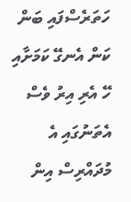ހަތަރެސްފައި ބަން ކަން އެނގޭ ކަމަށާއި ހޭ އެރި އިރު ވެސް އެތަނުގައި އެ މުދައްރިސް އިން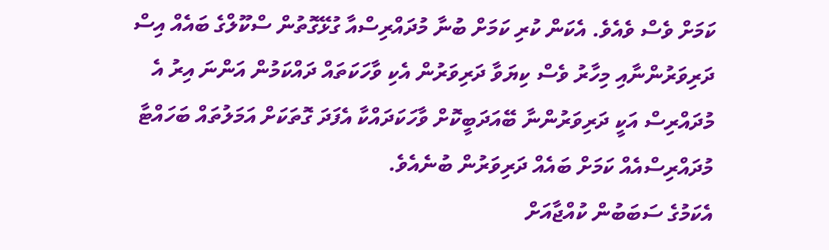ކަމަށް ވެސް ވެއެވެ. އެކަން ކުރި ކަމަށް ބުނާ މުދައްރިސްއާ ގުޅޭގޮތުން ސްކޫލްގެ ބައެއް އިސް ދަރިވަރުންނާއި މިހާރު ވެސް ކިޔަވާ ދަރިވަރުން އެކި ވާހަކަތައް ދައްކަމުން އަންނަ އިރު އެ މުދައްރިސް އަކީ ދަރިވަރުންނާ ބޭއަދަބީކޮށް ވާހަކަދައްކާ އެފަދަ ގޮތަކަށް އަމަލުތައް ބަހައްޓާ މުދައްރިސްއެއް ކަމަށް ބައެއް ދަރިވަރުން ބުނެއެވެ.
އެކަމުގެ ސަބަބުން ކުއްޖާއަށް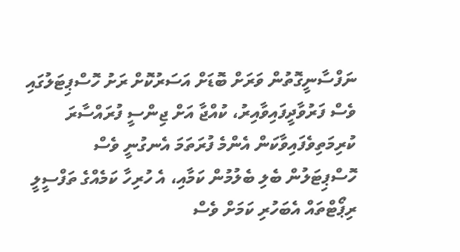ނަފްސާނީގޮތުން ވަރަށް ބޮޑަށް އަސަރުކޮށް ރަށު ހޮސްޕިޓަލުގައި ވެސް ފަރުވާދީފައިވާއިރު، ކުއްޖާ އަށް ޖިންސީ ފުރައްސާރަ ކުރިމަތިވެފައިވާކަން އެންމެ ފުރަތަމަ އެނގުނީ ވެސް ހޮސްޕިޓަލުން ބެލި ބެލުމުން ކަމާއި، އެ ހުރިހާ ކަމެއްގެ ތަފްސީލީ ރިޕޯޓްތައް އެބަހުރި ކަމަށް ވެސް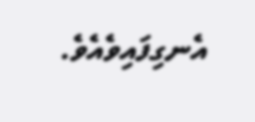އެނގިފައިވެއެވެ.